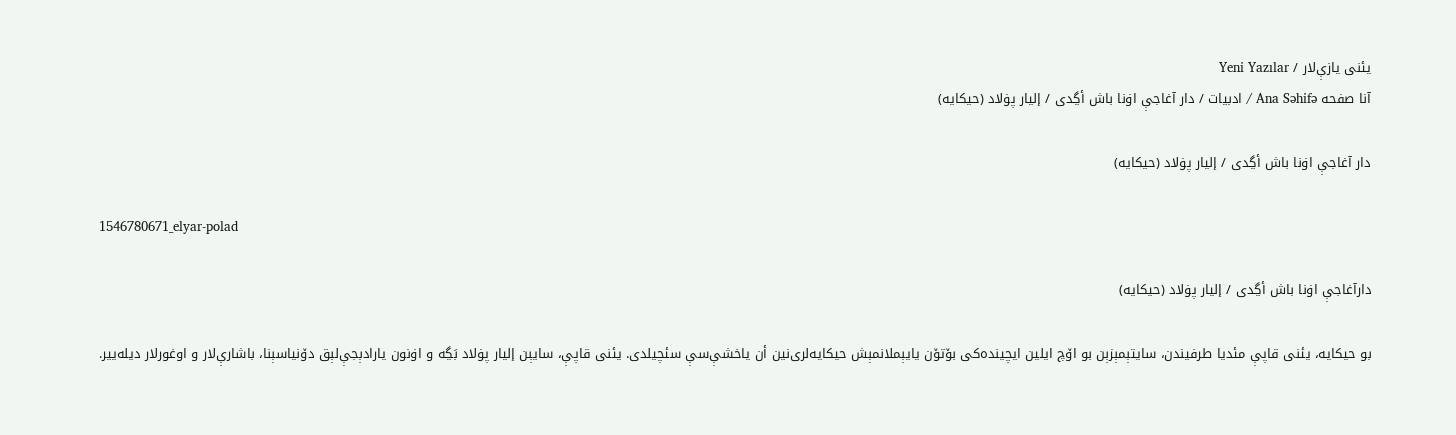یئنی یازې‌لار / Yeni Yazılar
آنا صفحه Ana Səhifə / ادبیات / دار آغاجې اۏنا باش أڲدی / إلیار پۏلاد (حیکایه‌)

دار آغاجې اۏنا باش أڲدی / إلیار پۏلاد (حیکایه‌)

1546780671_elyar-polad

دارآغاجې اۏنا باش أڲدی / إلیار پۏلاد (حیکایه‌)

بو حیکایه، یئنی قاپې مئدیا طرفیندن، سایتېمېزېن بو اۆچ ایلین ایچینده‌کی بۆتۆن یایېملانمېش حیکایه‌لری‌نین أن یاخشې‌سې سئچیلدی. یئنی قاپې، سایېن إلیار پۏلاد بَڲه و اۏنون یارادېجې‌لېق دۆنیاسېنا، باشارې‌لار و اوغورلار دیله‌ییر.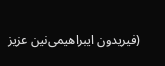(فیریدون ایبراهیمی‌نین عزیز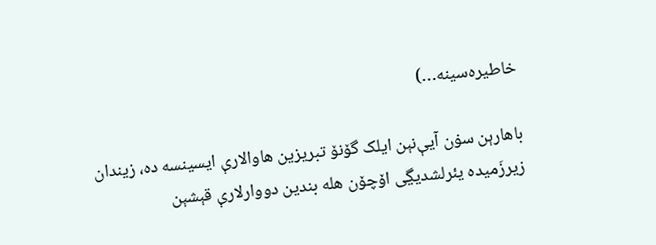خاطیره‌سینه‌…)

باهارېن سۏن آیې‌نېن ایلک گۆنۆ تبریزین هاوا‌لارې ایسینسه ده‌، زیندان زیرزَمیده‌ یئرلشدیڲی اۆچۆن هله‌ بندین دووار‌لارې قېشېن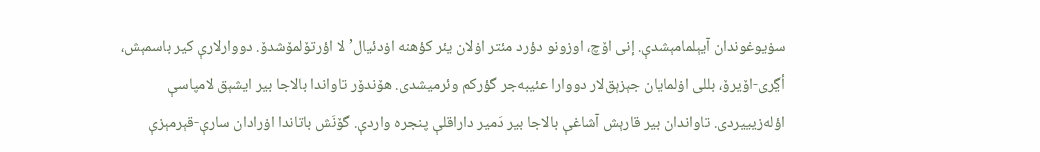سۏیوغوندان آیېلمامېشدې. إنی اۆچ، اوزونو دؤرد مئتر اۏلان یئر کؤهنه‌ اۏدئیال’لا‌ اؤرتۆلمۆشدۆ. دووار‌لارې کیر باسمېش، أڲری-اۆیرۆ، بللی اۏلمایان جېزېق‌لار دووارا عئیبه‌جر گؤرکم وئرمیشدی. هۆندۆر تاواندا بالاجا بیر ایشېق لامپاسې اؤله‌زیییردی. تاواندان بیر قارېش آشاغې بالاجا بیر دَمیر داراقلې پنجره‌ واردې. گۆنَش باتاندا اۏرادان سارې-قېرمېزې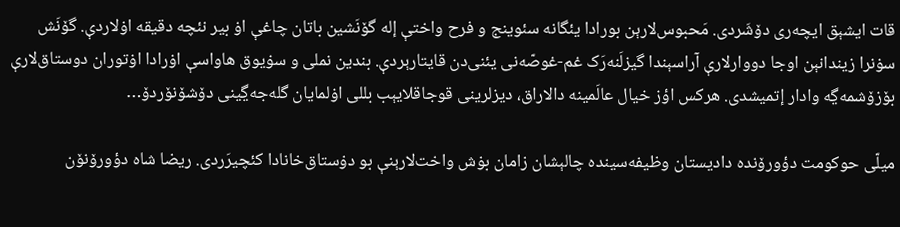قات ایشېق ایچه‌ری‌ دۆشَردی. مَحبوس‌لارېن بورادا یئگانه‌ سئوینج و فرح واختې إله‌ گۆنَشین باتان چاغې اۏ بیر نئچه‌ دقیقه‌ اۏلاردې. گۆنَش سۏنرا زیندانېن اوجا دووار‌لارې آراسېندا گیزلَنه‌رَک غم-غوصّه‌نی یئنی‌دن قایتارېردې. بندین نملی و سۏیوق هاواسې اۏرا‌دا اۏتوران دوستاق‌لارې بۆزۆشمه‌ڲه وادار إتمیشدی. هرکس اؤز خیال عالَمینه‌ دالاراق، دیزلرینی قوجاقلایېب بللی اۏلمایان گله‌جه‌ڲینی دۆشۆنۆردۆ…

میلّی حوکومت دؤورۆنده‌ دادیستان وظیفه‌سینده‌ چالېشان زامان بۏش واخت‌لارېنې بو دۏستاق‌خانا‌دا کئچیرَردی. ریضا شاه‌ دؤورۆنۆن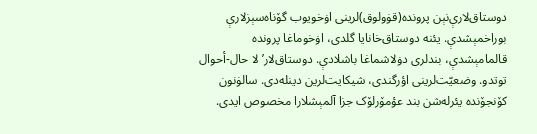دوستاق‌لارې‌نېن پرونده‌(قۏولوق)لرینی اۏخویوب گۆناه‌سېزلارې بوراخمېشدې. یئنه‌ دوستاق‌خانایا گلدی، اۏخوماغا پرونده‌ قالمامېشدې، بند‌لری دۏلاشماغا باشلادې. دوستاق‌لار’لا حال-أحوال توتدو. وضعيّت‌لرینی اؤرگندی، شیکایت‌لرین دینله‌دی. سالۏنون کۆنجۆنده‌ یئرله‌شن بند عؤمۆرلۆک جزا آلمېشلارا مخصوص ایدی.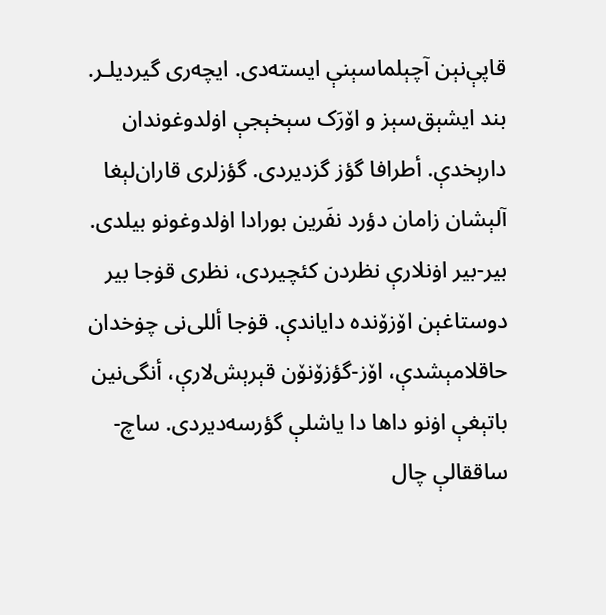قاپې‌نېن آچېلماسېنې ایسته‌دی. ایچه‌ری‌ گیردیلـر. بند ایشېق‌سېز و اۆرَک سېخېجې اۏلدوغوندان دارېخدې. أطرافا گؤز گزدیردی. گؤز‌لری قاران‌لېغا آلېشان زامان دؤرد نفَرین بورادا اۏلدوغونو بیلدی. بیر-بیر اۏنلارې نظردن کئچیردی، نظری قۏجا بیر دوستاغېن اۆزۆنده‌ دایاندې. قۏجا أللی‌نی چۏخدان حاقلامېشدې، اۆز-گؤزۆنۆن قېرېش‌لارې، أنگی‌نین باتېغې اۏنو داها دا یاشلې گؤرسه‌دیردی. ساچ-ساققا‌لې چال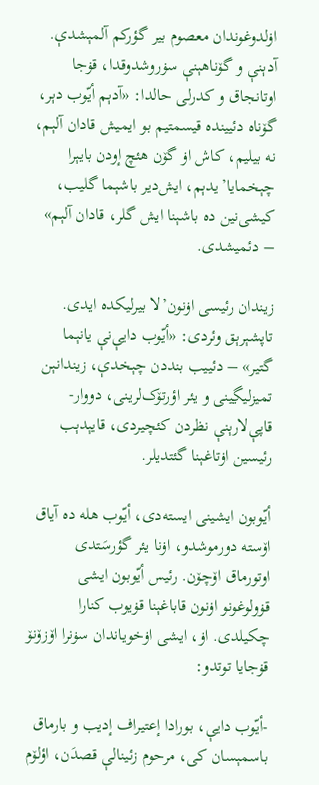اۏلدوغوندان معصوم بیر گؤرکم آلمېشدې. آدېنې و گۆناهېنې سۏروشدوقدا، قۏجا اوتانجاق و کدر‌لی حالدا: «آدېم أیّوب دېر، گۆناه‌ دئیینده‌ قیسمتیم بو ایمیش قادان آلېم، نه‌ بیلیم، کاش اۏ گۆن هئچ إودن بایېرا چېخمایا’یدېم، ایش‌دیر باشېما گلیب، کیشی‌نین ده‌ باشېنا ایش گلر، قادان آلېم» – دئمیشدی.

زیندان رئیسی اۏنون’لا بیرلیکده‌ ایدی. تاپشېرېق وئردی: «أیّوب دایې‌نې یانېما گتیر» – دئییب بنددن چېخدې، زیندانېن تمیز‌لیڲینی و یئر اؤرتۆک‌لرینی، دووار-قاپې‌لارېنې نظردن کئچیردی، قایېدېب رئیسین اۏتاغېنا گئتدیلر.

أیّوبون ایشینی ایسته‌دی، أیّوب هله‌ ده‌ آیاق اۆسته‌ دورموشدو، اۏنا یئر گؤرسَتدی اوتورماق اۆچۆن. رئیس أیّوبون ایشی قۏولوغونو اۏنون قاباغېنا قۏیوب کنارا چکیلدی. اۏ، ایشی اۏخویاندان سۏنرا اۆزۆنۆ قۏجایا توتدو:

-أیّوب دایې، بورادا إعتیراف إدیب و بارماق باسمېسان کی، مرحوم زئینا‌لې قصدَن، اؤلۆم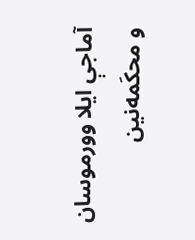آماجې ایلا‌ وورموسان و محکَمه‌نین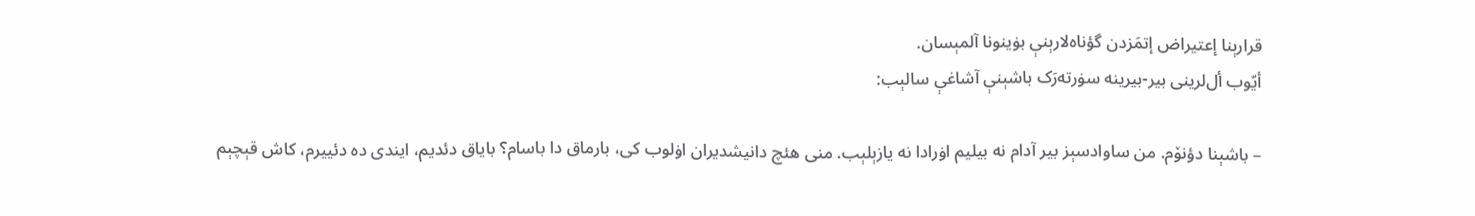قرارېنا إعتیراض إتمَزدن گؤناه‌‌لارېنې بۏینونا آلمېسان.
أیّوب أل‌لرینی بیر-بیرینه‌ سۏرته‌رَک باشېنې آشاغې سالېب:

– باشېنا دؤنۆم. من ساوادسېز بیر آدام نه‌ بیلیم اۏرا‌دا نه‌ یازېلېب. منی هئچ دانیشدیران اۏلوب کی، بارماق دا با‌سام؟ بایاق دئدیم، ایندی ده‌ دئییرم، کاش قېچېم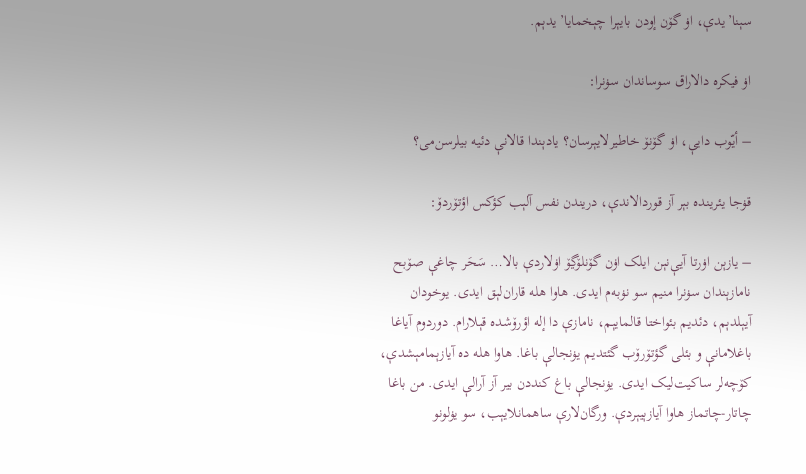سېنا’یدې، اۏ گۆن إودن بایېرا چېخمایا’یدېم.

اۏ فیکره‌ دالاراق سوساندان سۏنرا:

– أیّوب دایې، اۏ گۆنۆ خاطیرلایېرسان؟ یادېندا قالا‌نې دئیه‌ بیلرسن‌می؟

قۏجا یئرینده‌ بېر آز قوردالاندې، دریندن نفس آلېب کؤکس اؤتۆردۆ:

– یازېن اۏرتا آیې‌نېن ایلک اۏن گۆنلۆڲۆ اۏلاردې بالا… سَحَر چاغې صۆبح نامازېندان سۏنرا منیم سو نۏبه‌م ایدی. هاوا هله‌ قاران‌لېق ایدی. یوخودان آیېلدېم، دئدیم بئواختا قالمایېم، نامازې دا إله‌ اؤرۆشده‌ قېلارام. دوردوم آیاغا باغلامانې و بئلی گؤتۆرۆب گئتدیم یۏنجا‌لې باغا. هاوا هله‌ ده‌ آیازېمامېشدې، کۆچه‌لر ساکیت‌لیک ایدی. یۏنجا‌لې باغ کنددن بیر آز آرا‌لې ایدی. من باغا چاتار-چاتماز هاوا آیازېیېردې. ورگان‌لارې ساهمانلایېب، سو یۏلونو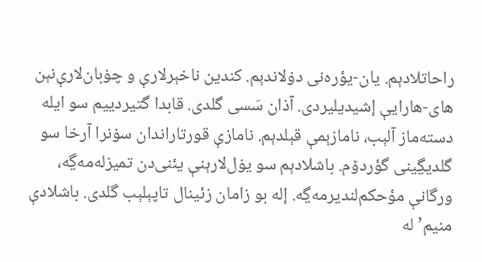راحاتلادېم. یان-یؤره‌نی دۏلاندېم. کندین ناخېر‌لارې و چۏبان‌لارې‌نېن های-هارایې إشیدیلیردی. آذان سَسی گلدی. قابدا گتیردییم سو ایله‌ دسته‌ماز آلېب، نامازېمې قېلدېم. نامازې قورتاراندان سۏنرا آرخا سو گلدیڲینی گؤردۆم. باشلادېم سو یۏل‌لارېنې یئنی‌دن تمیزله‌مه‌ڲه‌، ورگانې مؤحکم‌لندیرمه‌ڲه. إله‌ بو زامان زئینال تاپېلېب گلدی. باشلادې منیم’له‌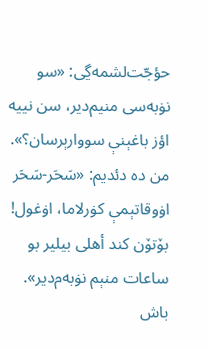حؤجّت‌لشمه‌ڲی: «سو نۏبه‌سی منیم‌دیر، سن نییه‌ اؤز باغېنې سووارېرسان؟». من ده‌ دئدیم: «سَحَر-سَحَر اۏوقاتېمې کۏرلاما، اۏغول! بۆتۆن کند أهلی بیلیر بو ساعات منېم نۏبه‌م‌دیر». باش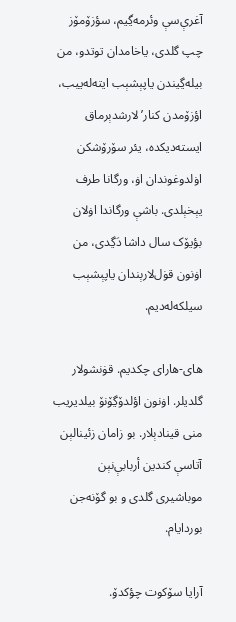آغرې‌سې وئرمه‌ڲیم، سؤزۆمۆز چپ گلدی، یاخامدان توتدو، من بیله‌ڲیندن یاپېشېب ایته‌له‌ییب، اؤزۆمدن کنار’لارشدېرماق ایسته‌دیکده‌، یئر سۆرۆشکن اۏلدوغوندان اۏ، ورگانا طرف یېخېلدی. باشې ورگاندا اۏلان بؤیۆک سال داشا دَڲدی، من اۏنون قۏل‌لارېندان یاپېشېب سیلکه‌له‌دیم.

های-هارای چکدیم. قۏنشولار گلدیلر. اۏنون اؤلدۆڲۆنۆ بیلدیریب منی قینادېلار. بو زامان زئینالېن آتا‌سې کندین أربابې‌نېن موباشیری گلدی و بو گۆنه‌جن بوردایام.

آرایا سۆکوت چؤکدۆ.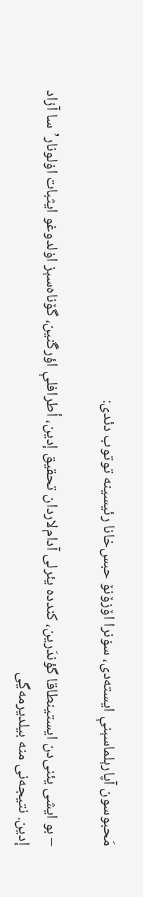مَحبوسون آپارېلماسېنې ایسته‌دی، سۏنرا اۆزۆنۆ حبس‌خانا رئیسینه‌ توتوب دئدی:

– بو ایشی یئنی‌دن ایستینطاقا گؤندَرین، کندده‌ یئر‌لی آدام‌لاردان تحقیق إدین، أطرافلې اؤرگَنین، گۆناه‌سېز اۏلدوغو ایثبات اۏلونار’سا آزاد إدین. نتیجه‌نی منه‌ بیلدیرمه‌ڲی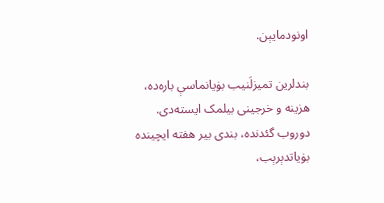اونودمایېن.

بند‌لرین تمیزلَنیب بۏیانماسې باره‌ده‌، هزینه‌ و خرجینی بیلمک ایسته‌دی. دوروب گئدنده‌، بندی بیر هفته‌ ایچینده‌ بۏیاتدېرېب،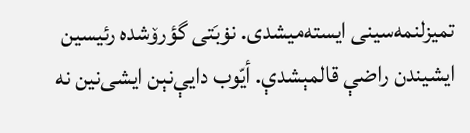تمیزلنمه‌سینی ایسته‌میشدی. نۏبَتی گؤرۆشده‌ رئیسین ایشیندن راضې قالمېشدې. أیّوب دایې‌نېن ایشی‌نین نه‌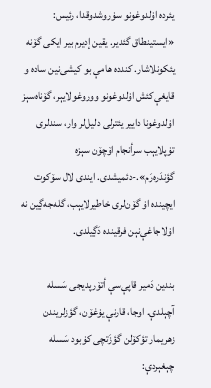یئرده‌ اۏلدوغونو سۏروشدوقدا، رئیس: «ایستینطاق گئدیر. یقین إدیرم بیر ایکی گۆنه‌ یئکونلاشار. کندده‌ هامې بو کیشی‌نین ساده‌ و قایغې‌کئش اۏلدوغونو ووروغولایېر، گۆناه‌سېز اۏلدوغونا داییر یئتر‌لی دلیل‌لر وار، سند‌لری تۏپلایېب سرأنجام اۆچۆن سېزه‌ گؤندَره‌رَم».-دئمیشدی. ایندی لال سۆکوت ایچینده‌ اۏ گۆن‌لری خاطیرلایېب، گله‌جه‌ڲین نه‌ اۏلاجاغې‌نېن فرقینده‌ دَڲیلدی.

بندین دَمیر قاپې‌سې أتۆرپدیجی سَسله‌ آچېلدې. اوجا، قارنې یۏغۆن، گؤزلریندن زهریمار تؤکۆلن گؤزَتچی کۏبود سَسله‌ چېغېردې: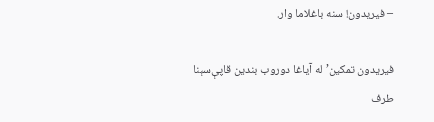– فیریدون! سنه‌ باغلاما وار.

فیریدون تمکین’له آیاغا دوروب بندین قاپې‌سېنا طرف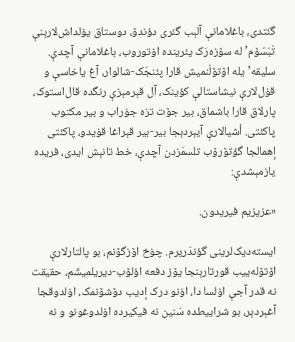گئتدی، باغلامانې آلېب گئری دؤندۆ، دوستاق یۏلداش‌لارېنې تَبَسّۆم’له سۆزه‌رَک یئرینده‌ اۏتوروب، باغلامانې آچدې.
سلیقه’یله‌ اۆتۆ‌لَنمیش قارا پئنجَک-شالوار، آغ یاخاسې و قۏل‌لارې نیشاستا‌لې کؤینک، آل قېرمېزې رنگده‌ قال‌استوک، پارلاق قارا باشماق، بیر جۆت تزه‌ جۏراب و بیر مکتوب پاکئتی. أشیا‌لارې آیېردېجا بیر-بیر قېراغا قۏیدو، پاکئتی إهمالجا گؤتۆرۆب تلسمَزدن آچدې، خط تانېش ایدی، فریده‌ یازمېشدې:

«عزیزیم فیریدون.

ایسته‌دیک‌لرینی گؤندَ‌ریرم. چۏخ اۆزگۆنم، بو پالتار‌لارې اۆتۆله‌ییب قورتارېنجا یۆز دفعه‌ اؤلۆب-دیریلمیشَم، حقیقت نه‌ قدر آجې اۏلسا‌ دا، اۏنو درک إدیب دۆشۆنمک، اۏلدوقجا آغېردېر، بو شراییطده‌ سَنین نه‌ فیکیرده‌ اۏلدوغونو و نه‌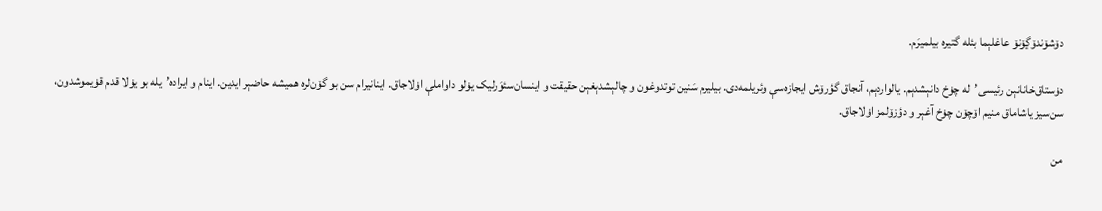دۆشۆندۆڲۆنۆ عاغلېما بئله‌ گتیره‌ بیلمیرَم.

دۏستاق‌خانانېن رئیسی’له چۏخ دانېشدېم. یالواردېم، آنجاق گؤرۆش ایجازه‌سې وئریلمه‌دی. بیلیرم سَنین توتدوغون و چالېشدېغېن حقیقت و اینسان‌سئوَر‌لیک یۏلو داواملې اۏلاجاق. اینانیرام سن بو گۆن‌لره‌ همیشه‌ حاضېر ایدین. اینام و ایراده‌’یله بو یۏلا قدم‌ قۏیموشدون، سن‌سیز یاشاماق منیم‌ اۆچۆن چۏخ آغېر و دؤزۆلمز اۏلاجاق.

من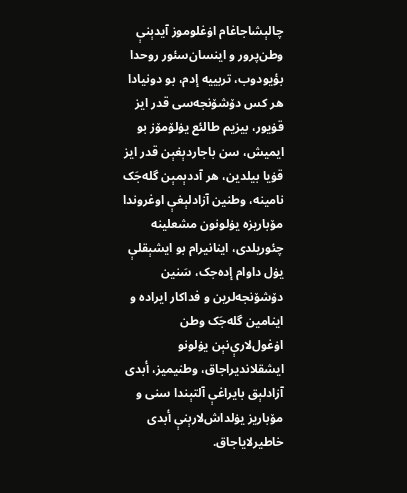چالېشاجاغام اۏغلوموز آیدېنې وطن‌پرور و اینسان‌سئور روحدا بؤیودوب، تربییه‌ إدم، بو دونیا‌دا هر کس دۆشۆنجه‌سی قدر ایز قۏیور، بیزیم طالئع یۏلۆمۆز بو ایمیش، سن باجاردېغېن قدر ایز قۏیا بیلدین، هر آددېمېن گله‌جَک نامینه‌، وطنین آزادلېغې اوغروندا مۆباریزه یۏلونون مشعلینه‌ چئوریلدی، اینانیرام بو ایشېقلې یۏل داوام إده‌جک، سَنین دۆشۆنجه‌لرین و فداکار ایراده‌ و اینامین گله‌جَک وطن اۏغول‌لارې‌نېن یۏلونو ایشقلاندیراجاق، وطنیمیز، أبدی آزاد‌لېق بایراغې آلتېندا سنی و مۆباریز یۏلداش‌لارېنې أبدی خاطیرلایاجاق.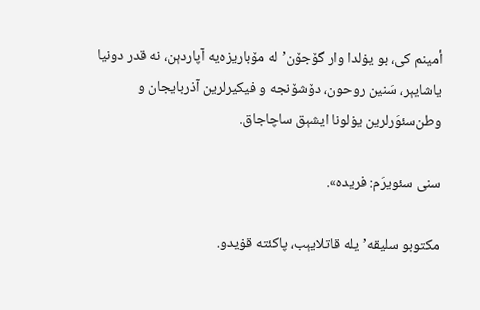أمینم کی، بو یۏلدا وار گۆجۆن’له‌ مۆباریزه‌یه‌ آپاردېن، نه‌ قدر دونیا یاشایېر، سَنین روحون، دۆشۆنجه‌ و فیکیر‌لرین آذربایجان و وطن‌سئوَر‌لرین یۏلونا ایشېق ساچاجاق.

سنی سئویرَم: فریده».

مکتوبو سلیقه’یله‌ قاتلایېب، پاکئته قۏیدو.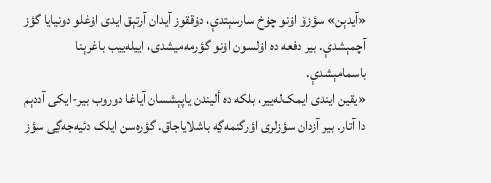«آیدېن» سؤزۆ اۏنو چۏخ سارسېتدې، دۏققوز آیدان آرتېق ایدی اۏغلو دونیایا گؤز آچمېشدې. بیر دفعه‌ ده‌ اۏلسون اۏنو گؤرمه‌میشدی، اییله‌ییب باغرېنا باسمامېشدې.
«یقین ایندی ایمک‌له‌ییر، بلکه‌ ده‌ ألیندن یاپېشسان آیاغا دوروب بیر-ایکی آددېم دا آتار. بیر آزدان سؤز‌لری اؤرگنمه‌ڲه‌ باشلایاجاق. گؤره‌سن ایلک دئیه‌جه‌ڲی سؤز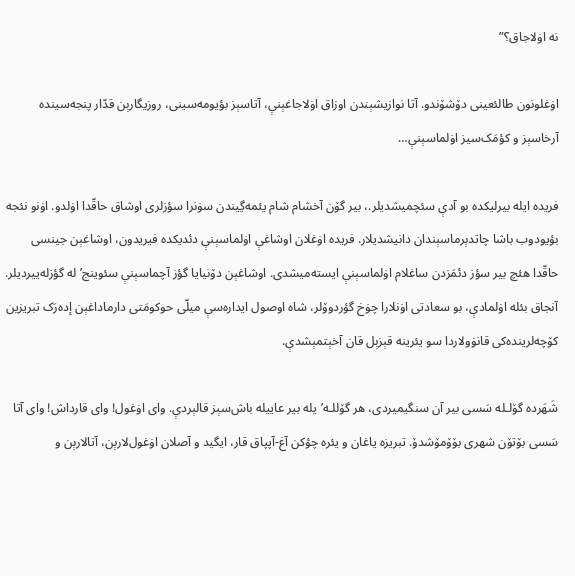نه‌ اۏلاجاق؟”

اۏغلونون طالئعینی دۆشۆندو. آتا نوازیشېندن اوزاق اۏلاجاغېنې، آتا‌سېز بؤیومه‌سینی، روزیگارېن قدّار پنجه‌سینده‌ آرخا‌سېز و کؤمَک‌سیز اۏلماسېنې…

فریده‌ ایله‌ بیرلیکده‌ بو آدې سئچمیشدیلر.، بیر گۆن آخشام شام یئمه‌ڲیندن سۏنرا سؤز‌لری اوشاق حاقّدا اۏلدو. اۏنو نئجه‌ بؤیودوب باشا چاتدېرماسېندان دانیشدیلار. فریده‌ اۏغلان اوشاغې اۏلماسېنې دئدیکده‌ فیریدون، اوشاغېن جینسی حاقّدا هئچ بیر سؤز دئمَزدن ساغلام اۏلماسېنې ایسته‌میشدی. اوشاغېن دۆنیایا گؤز آچما‌سېنې سئوینج’له‌ گؤزله‌ییردیلر. آنجاق بئله‌ اۏلمادې، بو سعادتی اۏنلارا چۏخ گؤردوۆلر، شاه‌ اوصول ایداره‌سې میلّی حوکومَتی دارماداغېن إده‌رَک تبریزین کۆچه‌لرینده‌کی قانۏو‌لاردا سو یئرینه‌ قېزېل قان آخېتمېشدې.

شَهَرده‌ گۆلـله‌ سَسی بیر آن سنگیمیردی، هر گۆللـه’یله‌ بیر عاییله‌ باش‌سېز قالېردې. وای اۏغول! وای قارداش! وای آتا سَسی بۆتۆن شهری بۆۆمۆشدۆ. تبریزه یاغان و یئره‌ چؤکن آغ-آپپاق قار، ایگید و آصلان اۏغول‌لارېن، آتالارېن و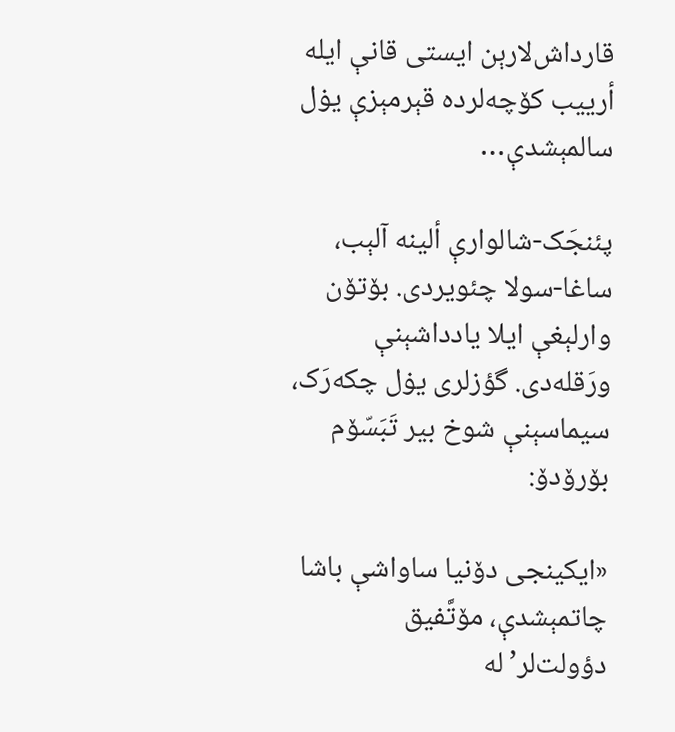قارداش‌لارېن ایستی قانې ایله‌ أرییب کۆچه‌لرده‌ قېرمېزې یۏل سالمېشدې…

پئنجَک-شالوارې ألینه‌ آلېب، ساغا-سولا‌ چئویردی. بۆتۆن وار‌لېغې ایلا‌ یادداشېنې ورَقله‌دی. گؤز‌لری یۏل چکه‌رَک، سیماسېنې شوخ بیر تَبَسّۆم بۆرۆدۆ:

«ایکینجی دۆنیا ساواشې باشا چاتمېشدې، مۆتَّفیق دؤولت‌لر’له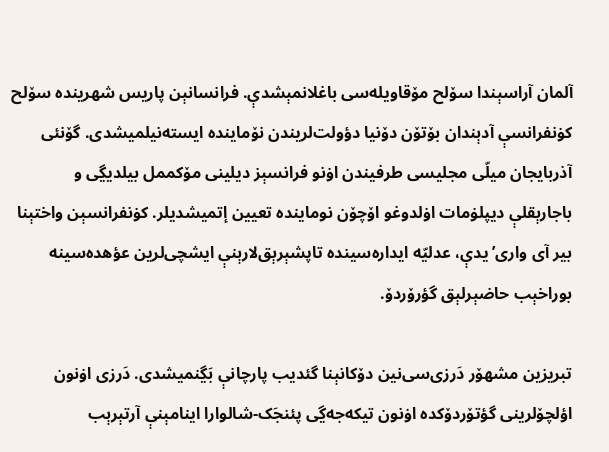آلمان آراسېندا سۆلح مۆقاویله‌سی باغلانمېشدې. فرانسانېن پاریس شهرینده‌ سۆلح کۏنفرانسې آدېندان بۆتۆن دۆنیا دؤولت‌لریندن نۆماینده‌ ایسته‌نیلمیشدی. گۆنئی آذربایجان میلّی مجلیسی طرفیندن اۏنو فرانسېز دیلینی مۆکممل بیلدیڲی و باجارېقلې دیپلۏمات اۏلدوغو اۆچۆن نوماینده‌ تعیین إتمیشدیلر. کۏنفرانسېن واختېنا بیر آی واری’یدې، عدليّه‌ ایداره‌سینده‌ تاپشېرېق‌لارېنې ایشچی‌لرین عؤهده‌سینه‌ بوراخېب حاضېر‌لېق گؤرۆردۆ.

تبریزین مشهۆر دَرزی‌سی‌نین دۆکا‌نېنا گئدیب پارچانې بَڲنمیشدی. دَرزی اۏنون اؤلچۆلرینی گؤتۆردۆکده‌ اۏنون تیکه‌‌جه‌ڲی پئنجَک-شالوارا اینامېنې آرتېرېب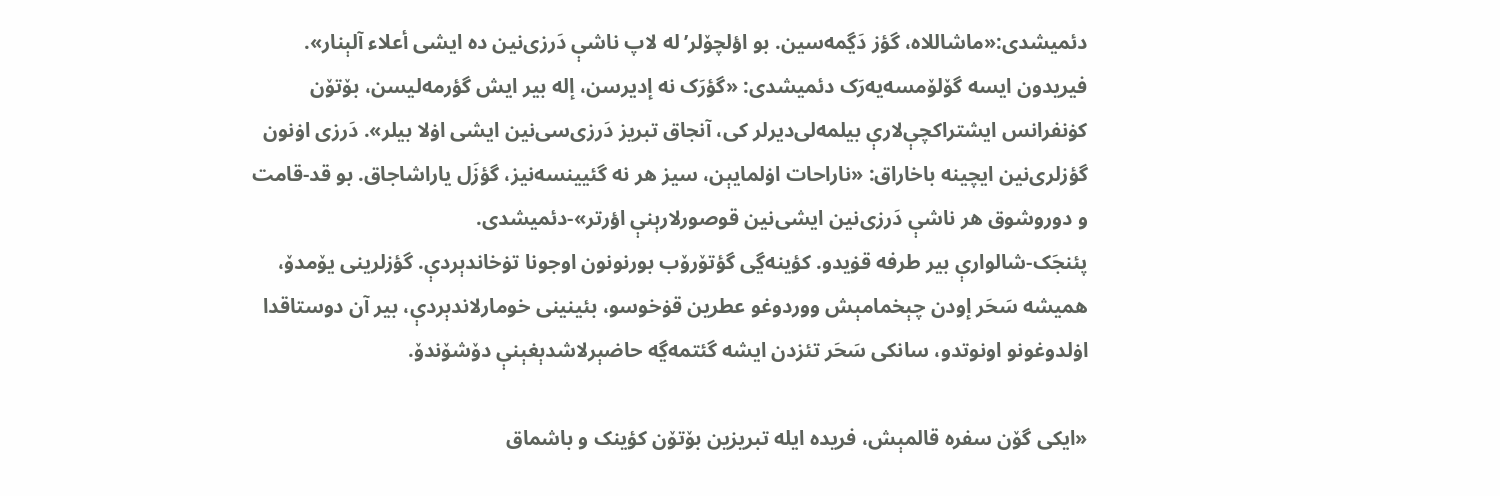دئمیشدی:«ماشاللاه، گؤز دَڲمه‌سین. بو اؤلچۆ‌لر’له‌ لاپ ناشې دَرزی‌نین ده‌ ایشی أعلاء آلېنار». فیریدون ایسه گۆلۆمسه‌یه‌رَک دئمیشدی: «گؤرَک نه‌ إدیرسن، إله‌ بیر ایش گؤرمه‌لیسن، بۆتۆن کۏنفرانس ایشتراکچې‌لارې بیلمه‌لی‌دیر‌لر کی، آنجاق تبریز دَرزی‌سی‌نین ایشی اۏلا بیلر». دَرزی اۏنون گؤزلری‌نین ایچینه‌ باخاراق: «ناراحات اۏلمایېن، سیز هر نه‌ گئیینسه‌نیز، گؤزَل یاراشاجاق. بو قد-قامت و دوروشوق هر ناشې دَرزی‌نین ایشی‌نین قوصور‌لارېنې اؤرتر»-دئمیشدی.
پئنجَک-شالوارې بیر طرفه‌ قۏیدو. کؤینه‌ڲی گؤتۆرۆب بورنونون اوجونا تۏخاندېردې. گؤزلرینی یۆمدۆ، همیشه‌ سَحَر إودن چېخمامېش ووردوغو عطرین قۏخوسو، بئینینی خومارلاندېردې، بیر آن دوستاقدا اۏلدوغونو اونوتدو، سانکی سَحَر تئزدن ایشه‌ گئتمه‌ڲه‌ حاضېرلاشدېغېنې دۆشۆندۆ.

«ایکی گۆن سفره‌ قالمېش، فریده‌ ایله‌ تبریزین بۆتۆن کؤینک و باشماق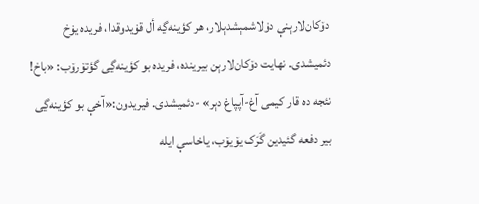دۆکان‌لارېنې دۏلاشمېشدېلار، هر کؤینه‌ڲه‌ أل قۏیدوقدا، فریده‌ یۏخ دئمیشدی. نهایت دۆکان‌لارېن بیرینده‌، فریده‌ بو کؤینه‌ڲی گؤتۆرۆب: «باخ! نئجه‌ ده‌ قار کیمی آغ-آپپاغ دېر» -دئمیشدی. فیریدون:«آخې بو کؤینه‌ڲی بیر دفعه‌ گئیدین گَرَک یۆیۆب، یاخاسې ایله‌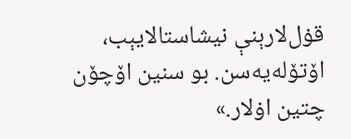قۏل‌لارېنې نیشاستالایېب، اۆتۆله‌یه‌سن. بو سنین اۆچۆن چتین اۏ‌لار.»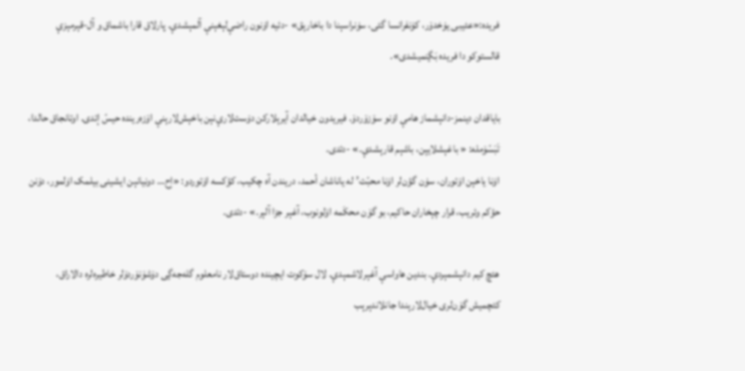فریده:«عئیبی یۏخدۆر، کۏنفرانسا گئی، سۏنراسېنا دا باخارېق» -دئیه‌ اۏنون راضې‌لېغېنې آلمېشدې. پارلاق قارا باشماق و آل-قېرمېزې قالستوکو دا فریده‌ بَڲنمیشدی».

بایاقدان دینمز-دانېشماز هامې اۏنو سۆزۆردۆ. فیریدون خیالدان آیرېلارکن دۏست‌لارې‌نېن باخېش‌لارېنې اۆزه‌رینده‌ حیسّ إتدی. اوتانجاق حالدا، تَبَسّۆمله: « باغېشلایېن، باشېم قارېشدې.» -دئدی.
اۏنا یاخېن اۏتوران، سۏن گؤن‌لر اۏنا محبّت’له یاناشان أحمد، دریندن آه‌ چکیب، کؤکسه اۏتوردو: «إح… دونیانېن ایشینی بیلمک اۏلمور، دۆنن حؤکم وئریب، قرار چېخاران حاکیم، بو گۆن محکَمه‌ اۏلونوب، آغېر جزا آلېر.» -دئدی.

هئچ کیم دانېشمېردې. بندین هاواسې آغېرلاشمېدې. لال سۆکوت ایچینده‌ دوستاق‌لار نامعلوم گله‌جه‌ڲی دۆشۆنۆردۆ‌لر خاطیره‌لره‌ دالاراق، کئچمیش گۆن‌لری خیال‌لارېندا جانلاندېرېب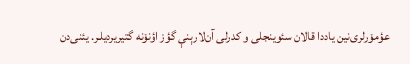عؤمۆرلری‌نین یاد‌دا قالا‌ن سئوینجلی و کدر‌لی آن‌لارېنې گؤز اؤنۆنه‌ گتیریردیلـر. یئنی‌دن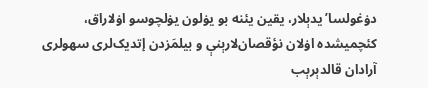دۏغولسا’یدېلار، یقین یئنه‌ بو یۏلون یۏلچوسو اۏلاراق، کئچمیشده‌ اۏلان نؤقصان‌لارېنې و بیلمَزدن إتدیک‌لری سهو‌لری آرادان قالدېرېب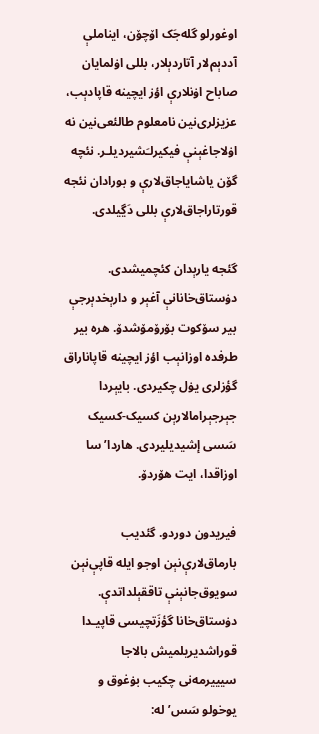اوغورلو گله‌جَک اۆچۆن، ایناملې آددېم‌لار آتاردېلار، بللی اۏلمایان صاباح اۏنلارې اؤز ایچینه‌ قاپادېب، عزیزلری‌نین نامعلوم طالئعی‌نین نه‌ اۏلاجاغېنې فیکیرلـَشیردیلـر. نئچه‌ گۆن یاشایاجاق‌لارې و بورادان نئجه‌ قورتاراجاق‌لارې بللی دَڲیلدی.

گئجه‌ یارېدان کئچمیشدی. دۏستاق‌خانانې آغېر و دارېخدېرجې بیر سۆکوت بۆرۆمۆشدۆ. هره‌ بیر طرفده‌ اوزانېب اؤز ایچینه‌ قاپاناراق گؤز‌لری یۏل چکیردی. بایېردا جېرجېراما‌لارېن کسیک-کسیک سَسی إشیدیلیردی. هاردا’سا اوزاقدا، ایت هۆردۆ.

فیریدون دوردو. گئدیب بارماق‌لارې‌نېن اوجو ایله‌ قاپې‌نېن سویوق‌جانېنې تاققېلداتدې. دۏستاق‌خانا گؤزَتچیسی قاپیـدا قوراشدیریلمیش بالاجا سیییرمه‌نی چکیب بۏغوق و یوخولو سَس’له‌: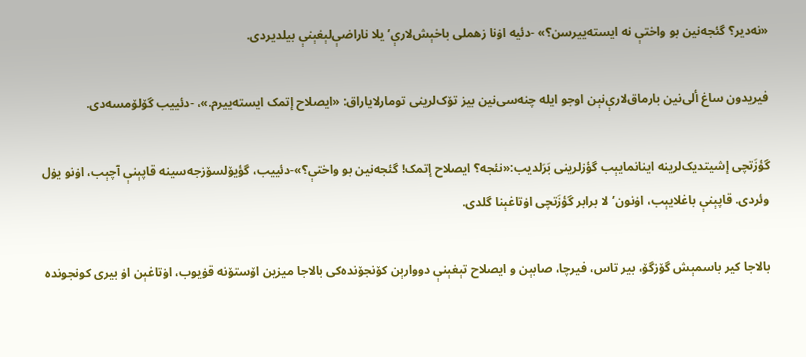«نه‌دیر؟ گئجه‌نین بو واختې نه‌ ایسته‌ییرسن؟» -دئیه‌ اۏنا زهملی باخېش‌لارې’یلا‌ ناراضې‌لېغېنې بیلدیردی.

فیریدون ساغ ألی‌نین بارماق‌لارې‌نېن اوجو ایله‌ چنه‌سی‌نین بیز تۆک‌لرینی تومارلایاراق: «ایصلاح إتمک ایسته‌ییرم.»، -دئییب گۆلۆمسه‌دی.

گؤزَتچی إشیتدیک‌لرینه‌ اینانمایېب گؤزلرینی بَرَلدیب:«نئجه‌؟ ایصلاح إتمک! گئجه‌نین بو واختې؟»-دئییب، گؤیۆلسۆزجه‌سینه‌ قاپېنې آچېب، اۏنو یۏل وئردی. قاپېنې باغلایېب، اۏنون’لا برابر گؤزَتچی اۏتاغېنا گلدی.

بالاجا کیر باسمېش گۆزگۆ، بیر تاس، فیرچا، صابېن و ایصلاح تېغېنې دووارېن کۆنجۆنده‌کی بالاجا میزین اۆستۆنه‌ قۏیوب، اۏتاغېن اۏ بیری کونجونده‌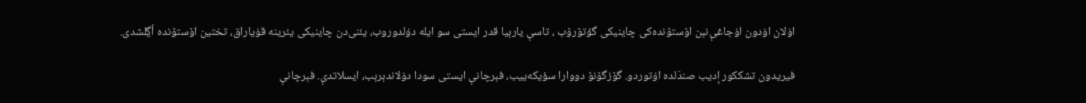اۏلان اۏدون اۏجاغې‌نېن اۆستۆنده‌کی چاینیکی گؤتۆرۆب ، تاسې یارېیا قدر ایستی سو ایله‌ دۏلدوروب، یئنی‌دن چاینیکی یئرینه‌ قۏیاراق، تختین اۆستۆنده‌ أڲلشدی.

فیریدون تشککور إدیب صندَلده‌ اۏتوردو. گۆزگۆنۆ دووارا سؤیکه‌ییب، فېرچانې ایستی سودا دۏلاندېرېب، ایسلاتدې. فېرچانې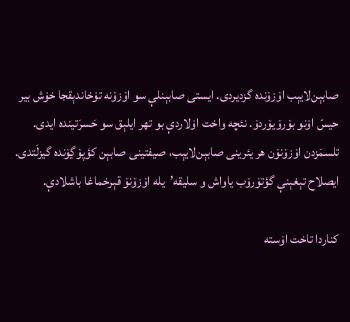صابېن‌لایېب اۆزۆنده‌ گزدیردی. ایستی صابېنلې سو اۆزۆنه‌ تۏخاندېقجا خۏش بیر حیسّ اۏنو بۆرۆیۆردۆ. نئچه‌ واخت اۏلاردې بو تهر ایلېق سو حَسرَتینده‌ ایدی. تلسمَزدن اۆزۆنۆن هر یئرینی صابېن‌لایېب، صیفتینی صابېن کؤپۆڲۆنده‌ گیزلَتدی. ایصلاح تېغېنې گؤتۆرۆب یاواش و سلیقه’یله‌ اۆزۆنۆ قېرخماغا باشلادې.

کنار‌دا تاخت اۆسته‌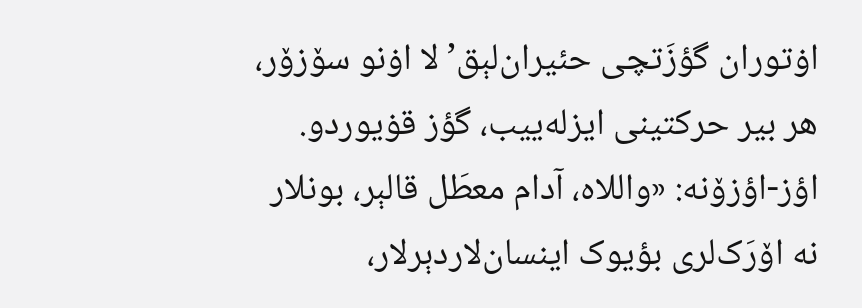اۏتوران گؤزَتچی حئیران‌لېق’لا اۏنو سۆزۆر، هر بیر حرکتینی ایزله‌ییب، گؤز قۏیوردو. اؤز-اؤزۆنه‌: «واللاه‌، آدام معطَل قالېر، بونلار نه‌ اۆرَک‌لری بؤیوک اینسان‌لاردېرلار،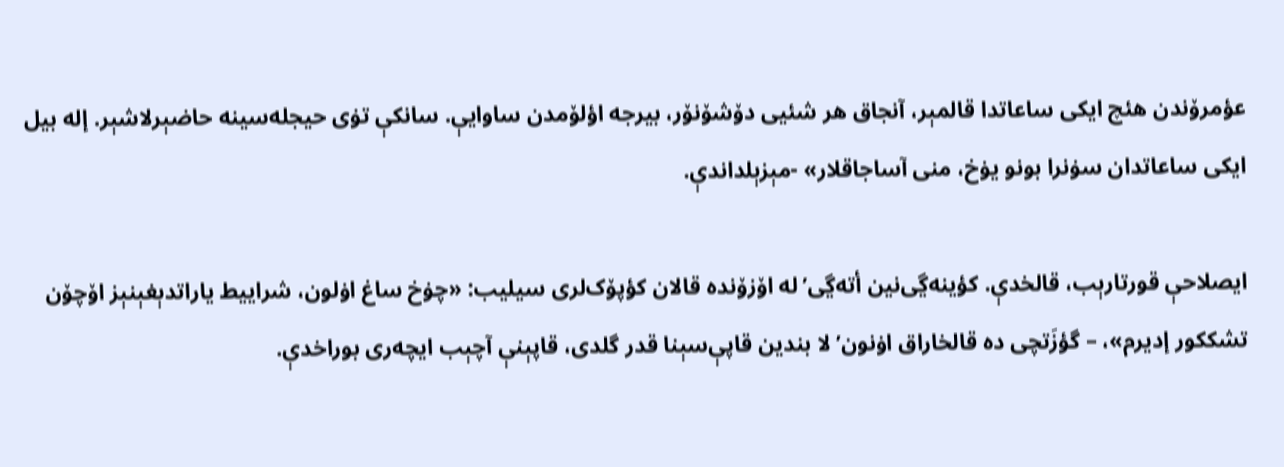عؤمرۆندن هئچ ایکی ساعاتدا قالمېر، آنجاق هر شئیی دۆشۆنۆر، بیرجه‌ اؤلۆمدن ساوایې. سانکې تۏی حیجله‌سینه حاضېرلاشېر. إله‌ بیل ایکی ساعاتدان سۏنرا بونو یۏخ، منی آساجاقلار» -مېزېلداندې.

ایصلاحې قورتارېب، قالخدې. کؤینه‌ڲی‌نین أته‌ڲی’له اۆزۆنده قالا‌ن کؤپۆک‌لری سیلیب: «چۏخ ساغ اۏلون، شراییط یاراتدېغېنېز اۆچۆن تشککور إدیرم»، – گؤزَتچی ده‌ قالخاراق اۏنون’لا بندین قاپې‌سېنا قدر گلدی، قاپېنې آچېب ایچه‌ری‌ بوراخدې.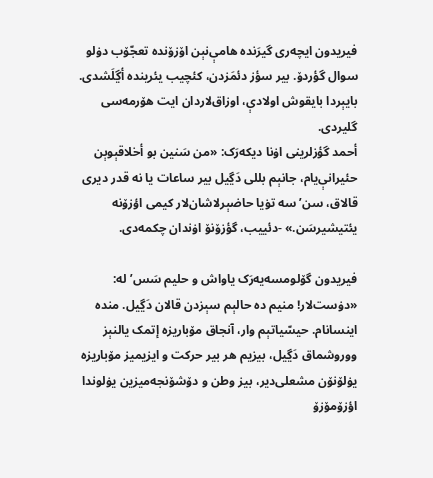فیریدون ایچه‌ری‌ گیرَنده‌ هامې‌نېن اۆزۆنده تعجّۆب‌ دۏلو سوال گؤردۆ. بیر سؤز دئمَزدن، کئچیب یئرینده‌ أڲلَشدی. بایېردا بایقوش اولادې، اوزاق‌لاردان ایت هۆرمه‌سی گلیردی.
أحمد گؤزلرینی اۏنا دیکه‌رَک: «من سَنین بو أخلاقېوېن حئیرانې‌یام، جانېم بللی دَڲیل بیر ساعات یا نه‌ قدر دیری قالا‌ق، سن’سه‌ تۏیا حاضېرلاشان‌لار کیمی اؤزۆنه‌ یئتیشیرسَن.» -دئییب، گؤزۆنۆ اۏندان چکمه‌دی.

فیریدون گۆلومسه‌یه‌رَک یاواش و حلیم سَس’له‌: «دۏست‌لار! منیم ده‌ حالېم سېزدن قالا‌ن دَڲیل. منده‌ اینسانام. حیسّیاتېم وار، آنجاق مۆباریزه إتمک یالنېز ووروشماق دَڲیل، بیزیم هر بیر حرکت و ایزیمیز مۆباریزه یۏلۆنۆن مشعلی‌دیر، بیز وطن و دۆشۆنجه‌میزین یۏلوندا اؤزۆمۆزۆ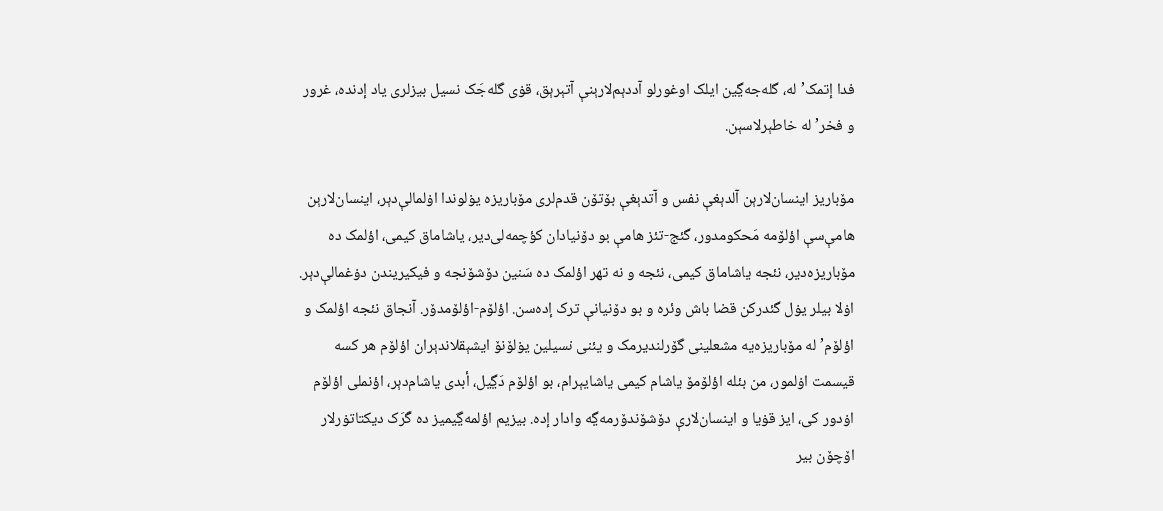فدا إتمک’له‌، گله‌جه‌ڲین ایلک اوغورلو آددېم‌لارېنې آتېرېق، قۏی گله‌جَک نسیل بیز‌لری یاد إدنده‌، غرور و فخر’له‌ خاطېرلاسېن.

مۆباریز اینسان‌لارېن آلدېغې نفس و آتدېغې بۆتۆن قدم‌لری مۆباریزه یۏلوندا اۏلمالې‌دېر، اینسان‌لارېن هامې‌سې اؤلۆمه‌ مَحکومدور، گئج-تئز هامې بو دۆنیادان کؤچمه‌لی‌دیر، یاشاماق کیمی، اؤلمک ده‌ مۆباریزه‌دیر، نئجه‌ یاشاماق کیمی، نئجه‌ و نه‌ تهر اؤلمک ده‌ سَنین دۆشۆنجه‌ و فیکیریندن دۏغما‌لې‌دېر. اۏلا بیلر یۏل گئد‌رکن قضا باش وئره‌ و بو دۆنیانې ترک إده‌سن. اؤلۆم-اؤلۆمدۆر. آنجاق نئجه‌ اؤلمک و اؤلۆم’له‌ مۆباریزه‌یه‌ مشعلینی گۆرلندیرمک و یئنی نسیلین یۏلۆنۆ ایشېقلاندېران اؤلۆم هر کسه‌ قیسمت اۏلمور، من بئله‌ اؤلۆمۆ یاشام کیمی یاشایېرام، بو اؤلۆم دَڲیل، أبدی یاشام‌دېر، اؤنملی اؤلۆم اۏدور کی، ایز قۏیا و اینسان‌لارې دۆشۆندۆرمه‌ڲه وادار إده‌. بیزیم اؤلمه‌ڲیمیز ده‌ گَرَک دیکتاتۏر‌لار اۆچۆن بیر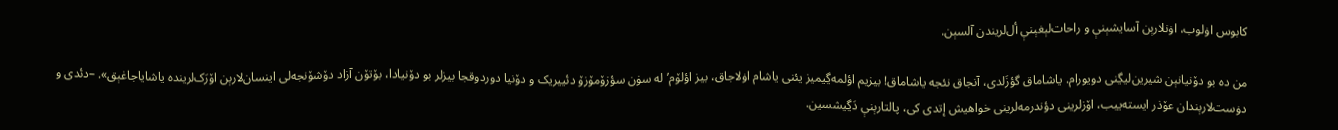کابوس اۏلوب، اۏنلارېن آسایشېنې و راحات‌لېغېنې أل‌لریندن آلسېن.

من ده‌ بو دۆنیانېن شیرین‌لیڲنی دویورام. یاشاماق گؤزَ‌لدی، آنجاق نئجه‌ یاشاماق! بیزیم اؤلمه‌ڲیمیز یئنی یاشام اۏلاجاق، بیز اؤلۆم’له‌ سۏن سؤزۆمۆزۆ دئییریک و دۆنیا دوردوقجا بیز‌لر بو دۆنیا‌دا، بۆتۆن آزاد دۆشۆنجه‌لی اینسان‌لارېن اۆرَک‌لرینده‌ یاشایاجاغېق». –دئدی و دۏست‌لارېندان عۆذر ایسته‌ییب، اۆز‌لرینی دؤندرمه‌لرینی خواهیش إتدی کی، پالتارېنې دَڲیشسین.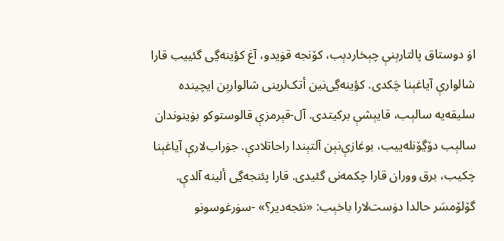اۏ دوستاق پالتارېنې چېخاردېب، کۆنجه‌ قۏیدو، آغ کؤینه‌ڲی گئییب قارا شالوارې آیاغېنا چَکدی. کؤینه‌ڲی‌نین أتک‌لرینی شالوارېن ایچینده‌ سلیقه‌یه‌ سالېب، قایېشې برکیتدی. آل-قېرمزې قالوستوکو بۏینوندان سالېب دۆڲۆنله‌ییب، بوغازې‌نېن آلتېندا راحاتلادې. جۏراب‌لارې آیاغېنا چکیب، برق ووران قارا چکمه‌نی گئیدی. قارا پئنجه‌ڲی ألینه‌ آلدې. گۆلۆمسَر حالدا دۏست‌لارا باخېب: «نئجه‌دیر؟» -سۏرغوسونو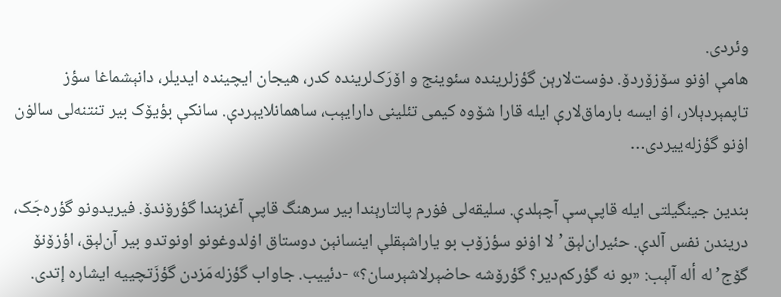وئردی.
هامې اۏنو سۆزۆردۆ. دۏست‌لارېن گؤزلرینده‌ سئوینج و اۆرَک‌لرینده‌ کدر، هیجان ایچینده‌ ایدیلر، دانېشماغا سؤز تاپمېردېلار، اۏ ایسه بارماق‌لارې ایله‌ قارا شۆوه‌ کیمی تئلینی دارایېب، ساهمانلایېردې. سانکې بؤیۆک بیر تنتنه‌‌لی سالۏن اۏنو گؤزله‌ییردی…

بندین جینگیلتی ایله‌ قاپې‌سې آچېلدې. سلیقه‌لی فۏرم پالتارېندا بیر سرهنگ قاپې آغزېندا گؤرۆندۆ. فیریدونو گؤره‌جَک، دریندن نفس آلدې. حئیران‌لېق’لا اۏنو سؤزۆب بو یاراشېقلې اینسانېن دوستاق اۏلدوغونو اونوتدو بیر آن‌لېق، اؤزۆنۆ گۆج’له‌ أله‌ آلېب: «بو نه‌ گؤرکم‌دیر؟ گؤرۆشه‌ حاضېرلاشېرسان؟» -دئییب. جاواب گؤزله‌مَزدن گؤزَتچییه‌ ایشاره‌ إتدی.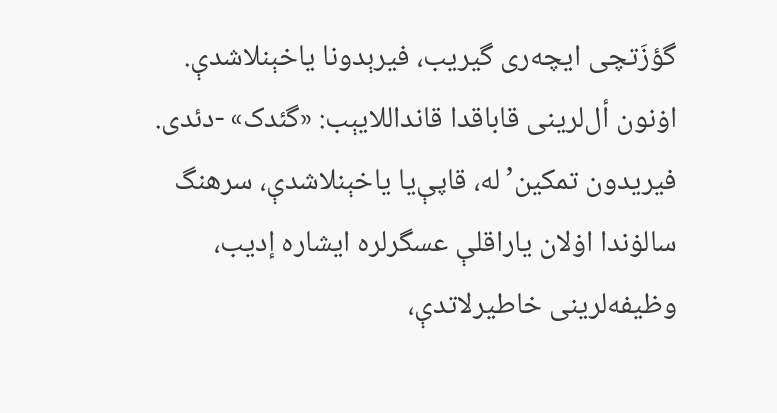گؤزَتچی ایچه‌ری‌ گیریب، فیرېدونا یاخېنلاشدې. اۏنون أل‌لرینی قاباقدا قانداللایېب: «گئدک» -دئدی. فیریدون تمکین’له، قاپې‌یا یاخېنلاشدې، سرهنگ سالۏندا اۏلان یاراقلې عسگرلره‌ ایشاره‌ إدیب، وظیفه‌لرینی خاطیرلاتدې،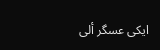ایکی عسگر أ‌لی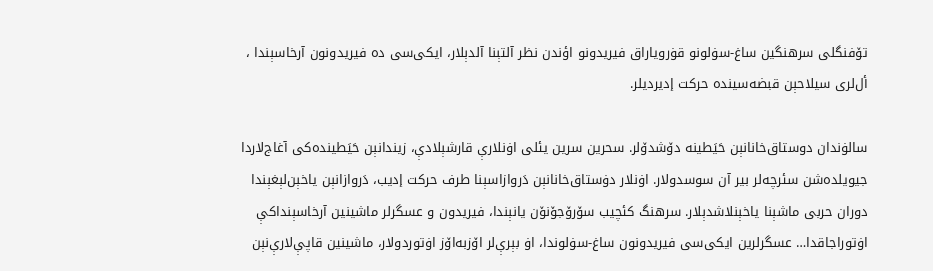تۆفنگلی سرهنگین ساغ-سۏلونو قۏرویاراق فیریدونو اؤندن نظر آلتېنا آلدېلار، ایکی‌سی ده‌ فیریدونون آرخاسېندا ، أل‌لری سیلاحېن قبضه‌سینده‌ حرکت إدیردیلر.

سالۏندان دوستاق‌خانانېن حَیَطینه‌ دۆشدۆلر. سحرین سرین یئلی اۏنلارې قارشېلادې، زیندانېن حَیَطینده‌کی آغاج‌لاردا جیویلده‌شن سئرچه‌لر بیر آن سوسدولار. اۏنلار دۏستاق‌خانانېن دَروازاسېنا طرف حرکت إدیب، دَروازانېن یاخېن‌لېغېندا دوران حربی ماشېنا یاخېنلاشدېلار. سرهنگ کئچیب سۆرۆجۆنۆن یانېندا، فیریدون و عسگرلر ماشینین آرخاسېندا‌کې اۏتوراجاقدا… عسگرلرین ایکی‌سی فیریدونون ساغ-سۏلوندا، اۏ بېرې‌لر اۆزبه‌اۆز اۏتوردولار، ماشینین قاپې‌لارې‌نېن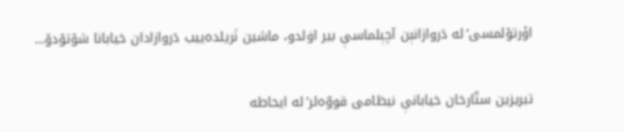اؤرتۆلمسی’له دَروازانېن آچېلما‌سې بیر اۏلدو، ماشین نَریلده‌ییب دَروازادان خیابانا شۆتۆدۆ…

تبریزین ستّارخان خیابانې نیظامی قووّه‌‌لر’له ایحاطه‌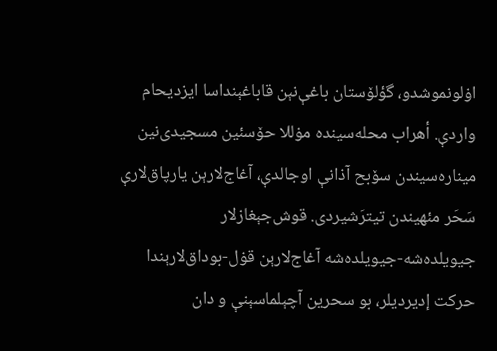اۏلونموشدو، گؤلۆستان باغې‌نېن قاباغېنداسا ایزدیحام واردې. أهراب محله‌سینده‌ مۏللا حۆسئین مسجیدی‌نین میناره‌سیندن سۆبح آذانې اوجالدې، آغاج‌لارېن یارپاق‌لارې سَحَر مئهیندن تیترَشیردی. قوش‌جېغازلار جیویلده‌شه‌-جیویلده‌شه‌ آغاج‌لارېن قۏل-بوداق‌لارېندا حرکت إدیردیلر، بو سحرین آچېلماسېنې و دان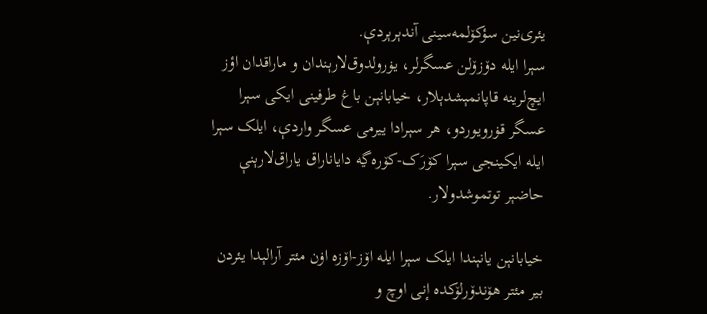یئری‌نین سؤکۆلمه‌سینی آندېرېردې.
سېرا ایله‌ دۆزۆلن عسگرلر، یۏرولدوق‌لارېندان و ماراقدان اؤز ایچ‌لرینه قاپانمېشدېلار، خیابانېن باغ طرفینی ایکی سېرا عسگر قۏرویوردو، هر سېرادا ییرمی عسگر واردې، ایلک سېرا ایله‌ ایکینجی سېرا کۆرَک-کۆره‌ڲه‌ دایاناراق یاراق‌لارېنې حاضېر توتموشدولار.

خیابانېن یانېندا ایلک سېرا ایله‌ اۆز-اۆزه‌ اۏن مئتر آرالېدا یئردن بیر مئتر هۆندۆرلۆکده‌ إنی اوچ و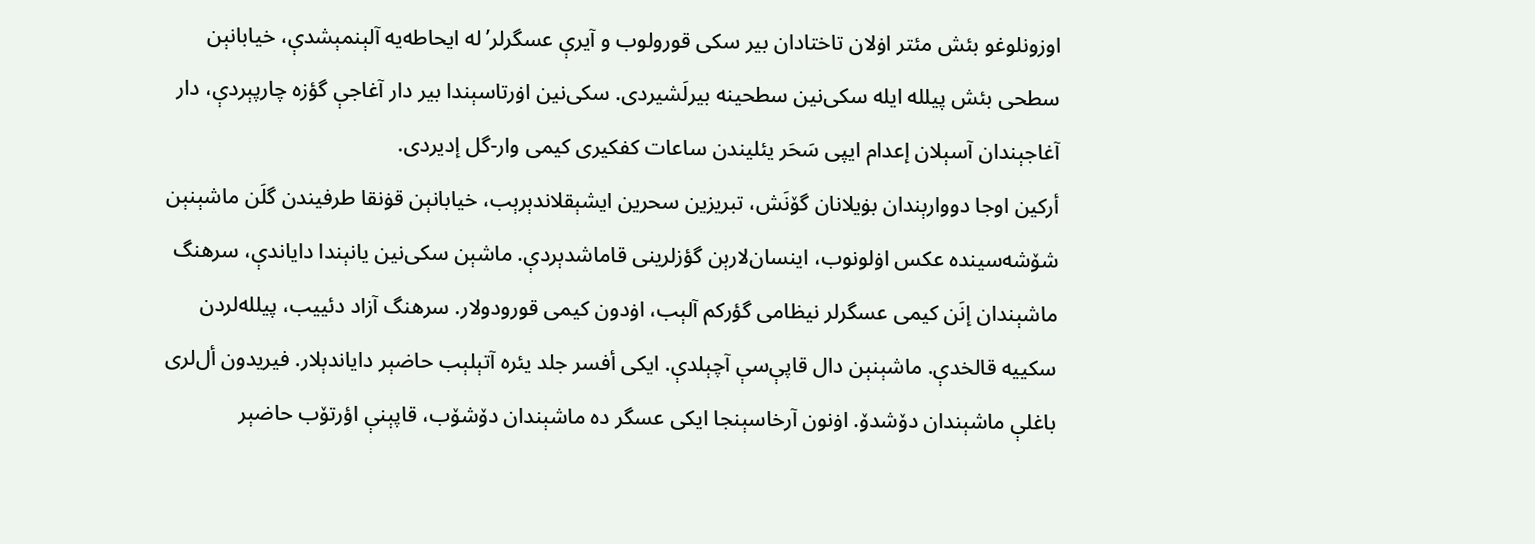اوزونلوغو بئش مئتر اۏلان تاختادان بیر سکی قورولوب و آیرې عسگرلر’له‌ ایحاطه‌یه‌ آلېنمېشدې، خیابانېن سطحی بئش پیلله‌ ایله‌ سکی‌نین سطحینه‌ بیرلَشیردی. سکی‌نین اۏرتاسېندا بیر دار آغاجې گؤزه‌ چارپېردې، دار آغاجېندان آسېلان إعدام ایپی سَحَر یئلیندن ساعات کفکیری کیمی وار-گل إدیردی.
أرکین اوجا دووارېندان بۏیلانان گۆنَش، تبریزین سحرین ایشېقلاندېرېب، خیابانېن قۏنقا طرفیندن گلَن ماشېنېن شۆشه‌سینده عکس اۏلونوب، اینسان‌لارېن گؤزلرینی قاماشدېردې. ماشېن سکی‌نین یانېندا دایاندې، سرهنگ ماشېندان إنَن کیمی عسگرلر نیظامی گؤرکم آلېب، اۏدون کیمی قورودولار. سرهنگ آزاد دئییب، پیلله‌لردن سکییه‌ قالخدې. ماشېنېن دال قاپې‌سې آچېلدې. ایکی أفسر جلد یئره‌ آتېلېب حاضېر دایاندېلار. فیریدون أل‌لری باغلې ماشېندان دۆشدۆ. اۏنون آرخاسېنجا ایکی عسگر ده‌ ماشېندان دۆشۆب، قاپېنې اؤرتۆب حاضېر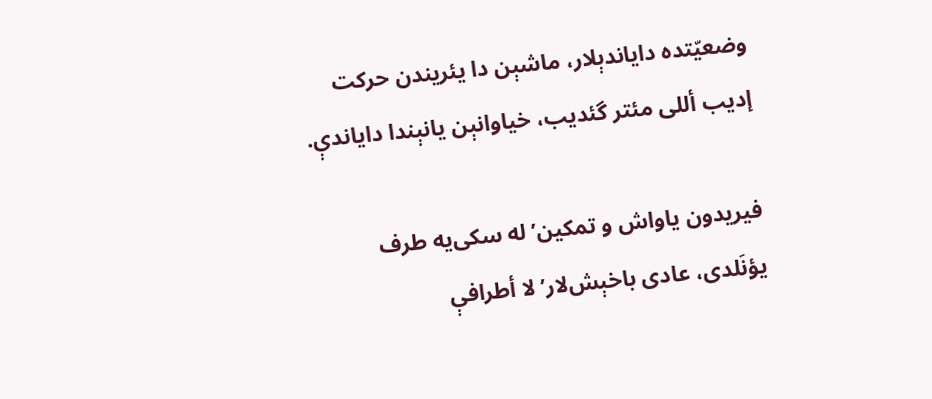وضعيّتده‌ دایاندېلار، ماشېن دا یئریندن حرکت إدیب أللی مئتر گئدیب، خیاوانېن یانېندا دایاندې.

فیریدون یاواش و تمکین’له سکی‌یه‌ طرف یؤنَلدی، عادی باخېش‌لار’لا أطرافې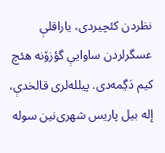نظردن کئچیردی، یاراقلې عسگرلردن ساوایې گؤزۆنه‌ هئچ کیم دَڲمه‌دی. پیلله‌لری قالخدې، إله‌ بیل پاریس شهری‌نین سوله‌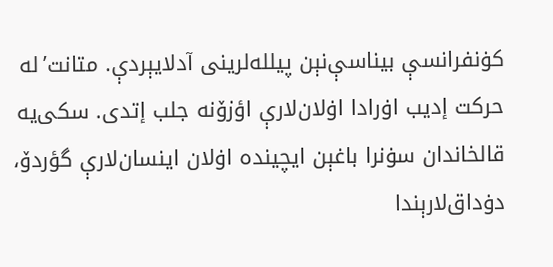کۏنفرانسې بیناسې‌نېن پیلله‌لرینی آدلایېردې. متانت’له حرکت إدیب اۏرا‌دا اۏلان‌لارې اؤزۆنه‌ جلب إتدی. سکی‌یه‌ قالخاندان سۏنرا باغېن ایچینده‌ اۏلان اینسان‌لارې گؤردۆ، دۏداق‌لارېندا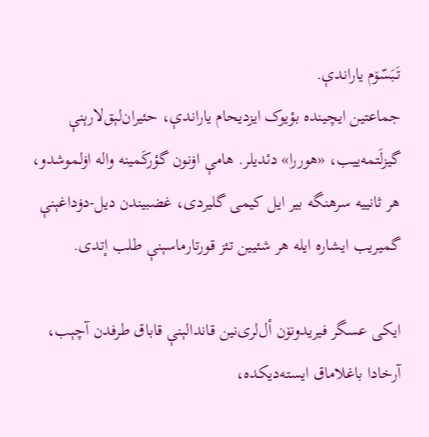تَبَسّۆم یاراندې.
جماعتین ایچینده‌ بؤیوک ایزدیحام یاراندې، حئیران‌لېق‌لارېنې گیزلَتمه‌ییب، «هوررا» دئدیلر. هامې اۏنون گؤرکَمینه‌ واله اۏلموشدو، هر ثانییه‌ سرهنگه‌ بیر ایل کیمی گلیردی، غضبیندن دیل-دۏداغېنې گمیریب ایشاره‌ ایله‌ هر شئیین تئز قورتارماسېنې طلب إتدی.

ایکی عسگر فیریدونۆن أل‌لری‌نین قاندالېنې قاباق طرفدن آچېب، آرخادا باغلاماق ایسته‌دیکده‌،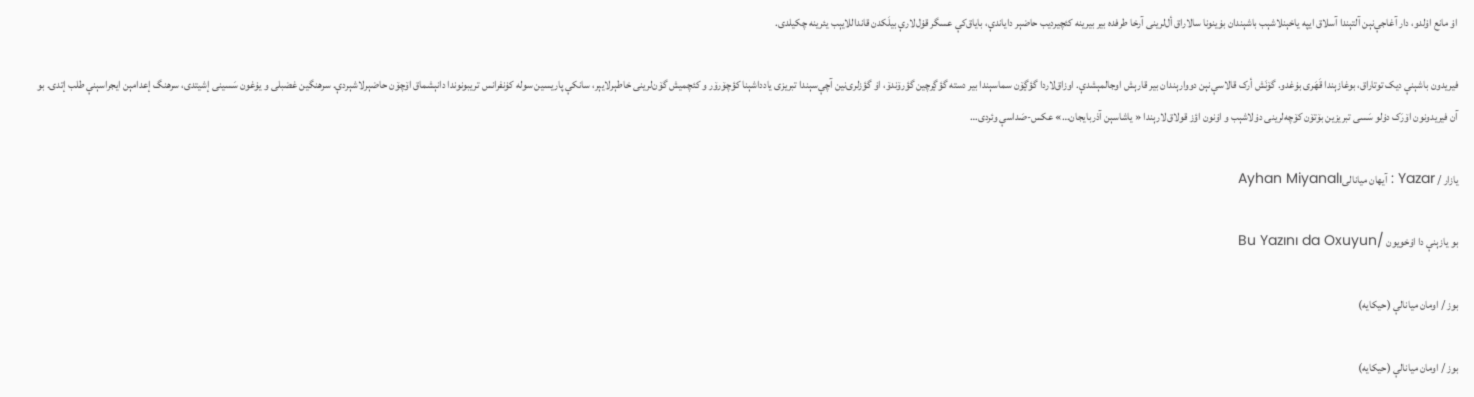اۏ مانع اۏلدو، دار آغاجې‌نېن آلتېندا آسلاق ایپه‌ یاخېنلاشېب باشېندان بۏینونا سالاراق أل‌لرینی آرخا طرفده‌ بیر بیرینه‌ کئچیردیب حاضېر دایاندې، بایاق‌کې عسگر قۏل‌لارې بیلَکدن قانداللایېب یئرینه‌ چکیلدی.

فیریدون باشېنې دیک توتاراق، بوغازېندا قَهَری بۏغدو. گۆنَش أرک قالا‌سې‌نېن دووارېندان بیر قارېش اوجالمېشدې. اوزاق‌لار‌دا گؤڲۆن سماسېندا بیر دسته‌ گؤڲرچین گؤرۆندۆ، اۏ گؤزلری‌نین آچې‌سېندا تبریزی یادداشېنا کؤچۆرۆر و کئچمیش گۆن‌لرینی خاطېرلایېر، سانکې پاریسین سوله‌ کۏنفرانس تریبونوندا دانېشماق اۆچۆن حاضېرلاشېردې. سرهنگین غضبلی و یۏغون سَسینی إشیتدی، سرهنگ إعدامېن ایجراسېنې طلب إتدی. بو آن فیریدونون اۆرَک دۏلو سَسی تبریزین بۆتۆن کۆچه‌لرینی دۏلاشېب و اۏنون اؤز قولاق‌لارېندا « یاشاسېن آذربایجان…» عکس-صَداسې وئردی…

یازار / Yazar : آیهان میانالیAyhan Miyanalı

بو یازېنې دا اۏخویون /Bu Yazını da Oxuyun

بوز / اومان میانالې (حیکایه)

بوز / اومان میانالې (حیکایه)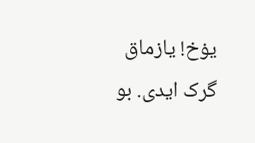یۏخ! یازماق گرک ایدی. بو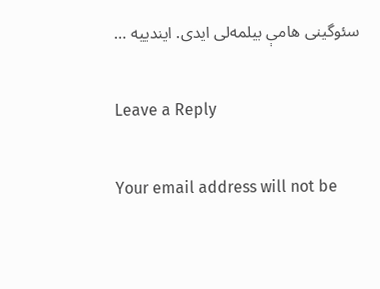سئوگینی هامې بیلمه‌لی ایدی. ایندییه …

Leave a Reply

Your email address will not be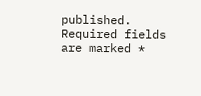published. Required fields are marked *